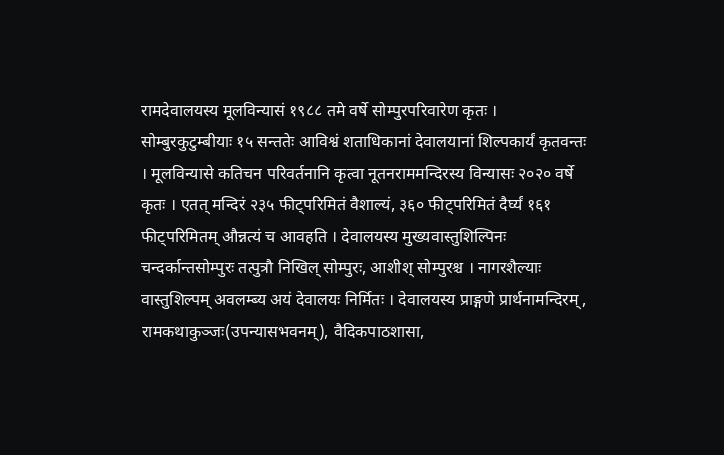रामदेवालयस्य मूलविन्यासं १९८८ तमे वर्षे सोम्पुरपरिवारेण कृतः । सोम्बुरकुटुम्बीयाः १५ सन्ततेः आविश्वं शताधिकानां देवालयानां शिल्पकार्यं कृतवन्तः । मूलविन्यासे कतिचन परिवर्तनानि कृत्वा नूतनराममन्दिरस्य विन्यासः २०२० वर्षे कृतः । एतत् मन्दिरं २३५ फीट्परिमितं वैशाल्यं, ३६० फीट्परिमितं दैर्घ्यं १६१ फीट्परिमितम् औन्नत्यं च आवहति । देवालयस्य मुख्यवास्तुशिल्पिनः चन्दर्कान्तसोम्पुरः तत्पुत्रौ निखिल् सोम्पुरः, आशीश् सोम्पुरश्च । नागरशैल्याः वास्तुशिल्पम् अवलम्ब्य अयं देवालयः निर्मितः । देवालयस्य प्राङ्गणे प्रार्थनामन्दिरम्, रामकथाकुञ्जः(उपन्यासभवनम्), वैदिकपाठशासा,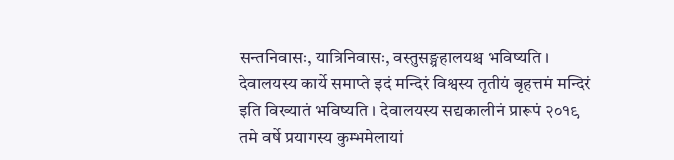सन्तनिवासः, यात्रिनिवासः, वस्तुसङ्ग्रहालयश्च भविष्यति । देवालयस्य कार्ये समाप्ते इदं मन्दिरं विश्वस्य तृतीयं बृहत्तमं मन्दिरं इति विख्यातं भविष्यति । देवालयस्य सद्यकालीनं प्रारूपं २०१९ तमे वर्षे प्रयागस्य कुम्भमेलायां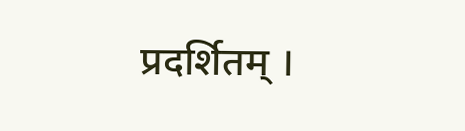प्रदर्शितम् ।